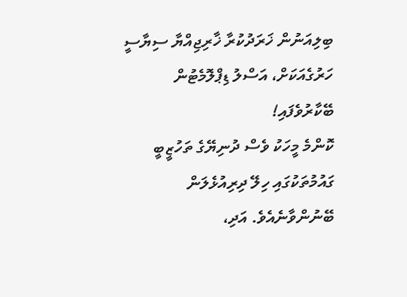ބިލިއަނުން ޚަރަދުކުރާ ޚާރިޖިއްޔާ ސިޔާސީ ހަރުގެއަކަށް، އަސްލު ޑިޕްލޮމެޓުން ބޭކާރުވެފައި!
ކޮންމެ މީހަކު ވެސް ދުނިޔޭގެ ތަހުޒީބީ ގައުމުތަކުގައި ހިލޭ ދިރިއުޅެލަން ބޭނުންވާނެއެވެ. އަދި،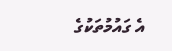އެ ގައުމުތަކުގެ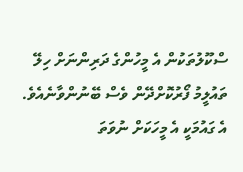ސްކޫލުތަކުން އެ މީހުންގެ ދަރިންނަށް ހިލޭ ތައުލީމު ފޯރުކޮށްދޭން ވެސް ބޭނުންވާނެއެވެ. އެ ގައުމަކީ އެ މީހަކަށް ނުވަތަ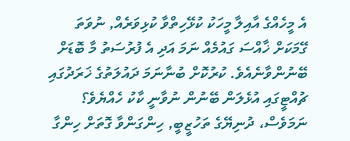އެ މީހެއްގެ އާއިލާ މީހަކު ކުޅޭހިތްވާ ކުޅިވަރެއް, ނުވަތަ ގޭމަކަށް ޚާއްސަ ގައުމެއް ނަމަ އަދި އެ ފުރުސަތު މާ ބޮޑަށް ބޭނުންވާނެއެވެ. ކުރުކޮށް ބުނާނަމަ ދައުލަތުގެ ޚަރަދުގައި ޗުއްޓީގައި އުޅެލަން ބޭނުން ނުވާނީ ކާކު ހެއްޔެވެ؟ ނަމަވެސް، ދުނިޔޭގެ ތަހުޒީބީ, ހިންގަންވާ ގޮތަށް ހިންގާ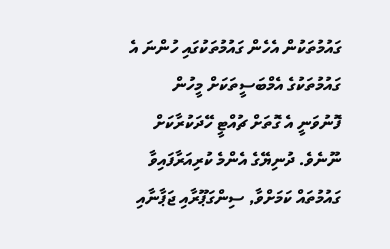ގައުމުތަކުން އެހެން ގައުމުތަކުގައި ހުންނަ އެ ގައުމުތަކުގެ އެމްބަސީތަކަށް މީހުން ފޮނުވަނީ އެ ގޮތަށް ޗުއްޓީ ހޭދަކުރާކަށް ނޫނެވެ. ދުނިޔޭގެ އެންމެ ކުރިއަރާފައިވާ ގައުމުތައް ކަމަށްވާ, ސިންގަޕޫރާއި ޖަޕާނާއި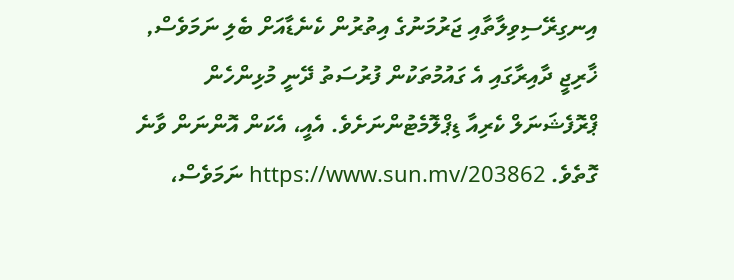އިނގިރޭސިވިލާތާއި ޖަރުމަނުގެ އިތުރުން ކެނެޑާއަށް ބެލި ނަމަވެސް, ޚާރިޖީ ދާއިރާގައި އެ ގައުމުތަކުން ފުރުސަތު ދޭނީ މުޅިންހެން ޕްރޮފެޝަނަލް ކެރިއާ ޑިޕްލޮމެޓުންނަށެވެ. އެއީ، އެކަން އޮންނަން ވާނެ ގޮތެވެ. https://www.sun.mv/203862 ނަމަވެސް،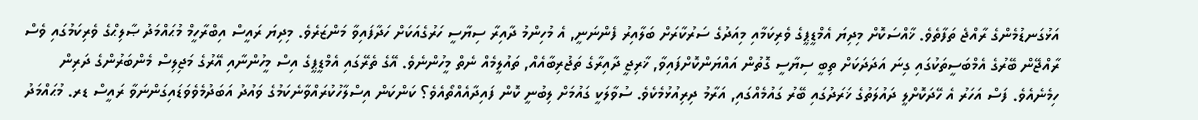އަޅުގަނޑުމެންގެ ރާއްޖެ ތަފާތެވެ. ޚާއްސަކޮށް މިދިޔަ އެމްޑީޕީގެ ވެރިކަމާއި މިއަދުގެ ސަރުކާރަށް ބަލާއިރު ފެންނަނީ, އެ މުހިންމު ދާއިރާ ސިޔާސީ ހަރުގެއަކަށް ހަދާފައިވާ މަންޒަރެވެ. މިދިޔަ ރައީސް އިބްރާހީމް މުޙައްމަދު ޞާލިޙްގެ ވެރިކަމުގައި ވެސް ރާއްޖޭން ބޭރުގެ އެމްބަސީތަކުގައި ގިނަ އަދަދަކަށް ތިބީ ސިޔާސީ ގޮތުން އައްޔަންކޮށްފައިވާ, ޚާރިޖީ ދާއިރާގެ ތަޖުރިބާއެއް, ތައުލީމެއް ނެތް މީހުންނެވެ. އޭގެ ތެރޭގައި އެމްޑީޕީގެ އިސް މީހުންނާއި އޭރުގެ މަޖިލިސް މެންބަރުންގެ ދަރިން ހިމެނެއެވެ. ފަސް އަހަރު އެ ހޭދަކޮށްލީ ދައުލަތުގެ ޚަރަދުގައި ބޭރު ގައުމެއްގައި, އަރާމު ދިރިއުޅުމެކެވެ. ސުވާލަކީ ގައުމަށް ލިބުނީ ކޮން ފައިދާއެއްތޯއެވެ؟ ކަންކަން އިސްލާހުކުރައްވާނެކަމުގެ ވައުދު އަބަދުމެވެވަޑައިގަންނަވާ ރައީސް ޑރ. މުޙައްމަދު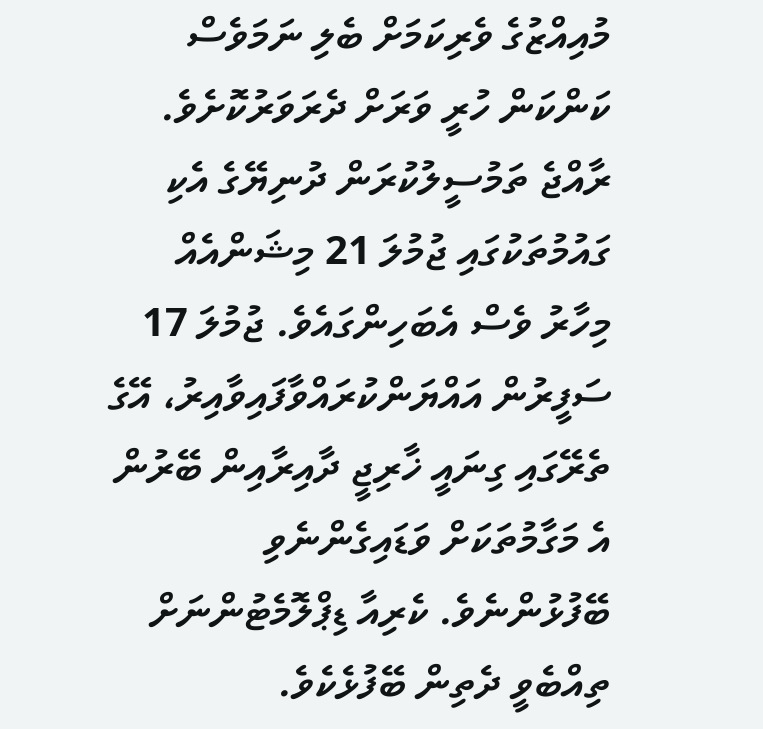މުއިއްޒުގެ ވެރިކަމަށް ބެލި ނަމަވެސް ކަންކަން ހުރީ ވަރަށް ދެރަވަރުކޮށެވެ. ރާއްޖެ ތަމުސީލުކުރަން ދުނިޔޭގެ އެކި ގައުމުތަކުގައި ޖުމުލަ 21 މިޝަންއެއް މިހާރު ވެސް އެބަހިންގައެވެ. ޖުމުލަ 17 ސަފީރުން އައްޔަންކުރައްވާފައިވާއިރު، އޭގެ ތެރޭގައި ގިނައީ ޚާރިޖީ ދާއިރާއިން ބޭރުން އެ މަގާމުތަކަށް ވަޑައިގެންނެވި ބޭފުޅުންނެވެ. ކެރިއާ ޑިޕްލޮމެޓުންނަށް ތިއްބެވީ ދެތިން ބޭފުޅެކެވެ.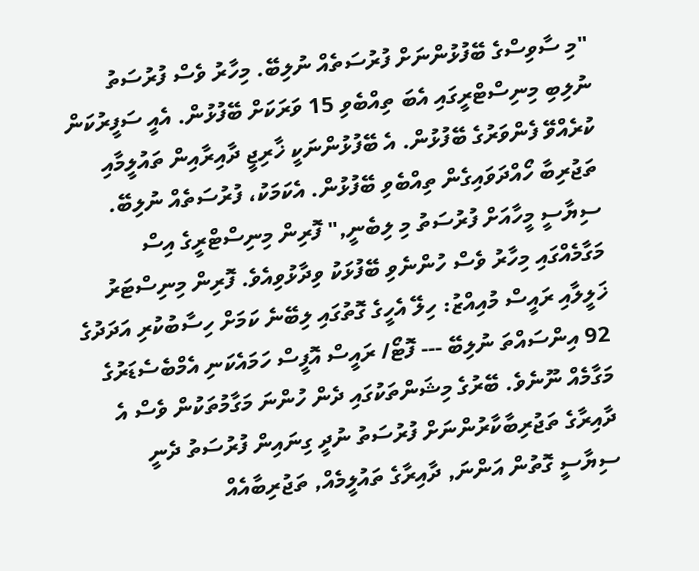"މި ސާވިސްގެ ބޭފުޅުންނަށް ފުރުސަތެއް ނުލިބޭ. މިހާރު ވެސް ފުރުސަތު ނުލިބި މިނިސްޓްރީގައި އެބަ ތިއްބެވި 15 ވަރަކަށް ބޭފުޅުން. އެއީ ސަފީރުކަން ކުރެއްވޭ ފެންވަރުގެ ބޭފުޅުން. އެ ބޭފުޅުންނަކީ ޚާރިޖީ ދާއިރާއިން ތައުލީމާއި ތަޖުރިބާ ހޯއްދަވައިގެން ތިއްބެވި ބޭފުޅުން. އެކަމަކު، ފުރުސަތެއް ނުލިބޭ. ސިޔާސީ މީހާއަށް ފުރުސަތު މި ލިބެނީ," ފޮރިން މިނިސްޓްރީގެ އިސް މަގާމެއްގައި މިހާރު ވެސް ހުންނެވި ބޭފުޅަކު ވިދާޅުވިއެވެ. ފޮރިން މިނިސްޓަރު ޚަލީލާއި ރައީސް މުއިއްޒު: ހިލޭ އެހީގެ ގޮތުގައި ލިބޭނެ ކަމަށް ހިސާބުކުރި އަދަދުގެ 92 އިންސައްތަ ނުލިބޭ --- ފޮޓޯ/ ރައީސް އޮފީސް ހަމައެކަނި އެމްބެސެޑަރުގެ މަގާމެއް ނޫނެވެ. ބޭރުގެ މިޝަންތަކުގައި ދެން ހުންނަ މަގާމުތަކުން ވެސް އެ ދާއިރާގެ ތަޖުރިބާކާރުންނަށް ފުރުސަތު ނުދީ ގިނައިން ފުރުސަތު ދެނީ ސިޔާސީ ގޮތުން އަންނަ, ދާއިރާގެ ތައުލީމެއް, ތަޖުރިބާއެއް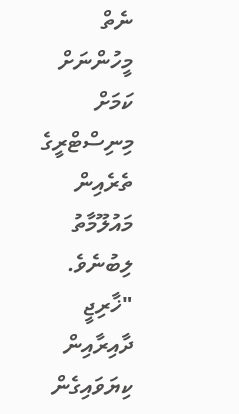ނެތް މީހުންނަށް ކަމަށް މިނިސްޓްރީގެ ތެރެއިން މައުލޫމާތު ލިބުނެވެ. "ޚާރިޖީ ދާއިރާއިން ކިޔަވައިގެން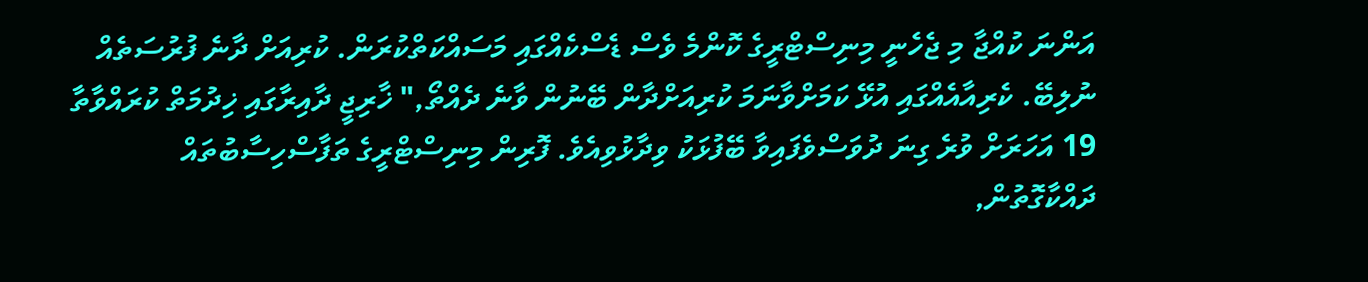އަންނަ ކުއްޖާ މި ޖެހެނީ މިނިސްޓްރީގެ ކޮންމެ ވެސް ޑެސްކެއްގައި މަސައްކަތްކުރަން. ކުރިއަށް ދާނެ ފުރުސަތެއް ނުލިބޭ. ކެރިއާއެއްގައި އުޅޭ ކަމަށްވާނަމަ ކުރިއަށްދާން ބޭނުން ވާނެ ދެއްތޯ," ޚާރިޖީ ދާއިރާގައި ޚިދުމަތް ކުރައްވާތާ 19 އަހަރަށް ވުރެ ގިނަ ދުވަސްވެފައިވާ ބޭފުޅަކު ވިދާޅުވިއެވެ. ފޮރިން މިނިސްޓްރީގެ ތަފާސްހިސާބުތައް ދައްކާގޮތުން,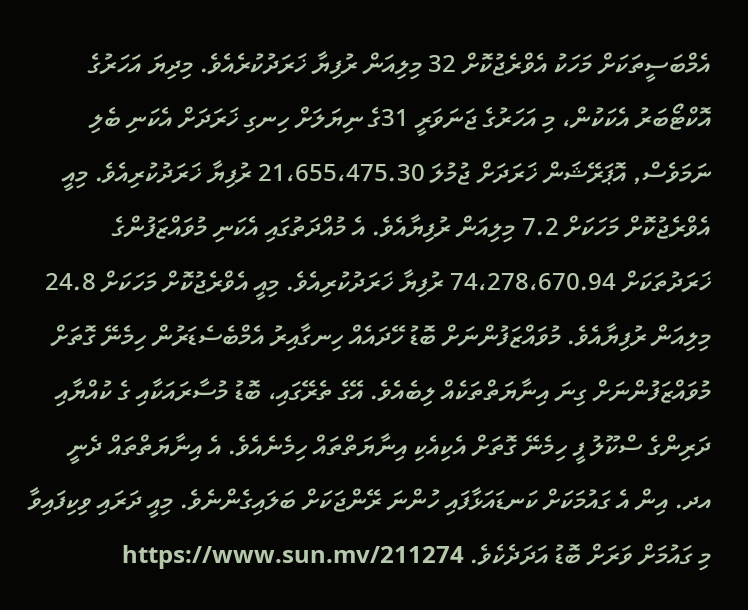އެމްބަސީތަކަށް މަހަކު އެވްރެޖުކޮށް 32 މިލިއަން ރުފިޔާ ޚަރަދުކުރެއެވެ. މިދިޔަ އަހަރުގެ އޮކްޓޯބަރު އެކަކުން، މި އަހަރުގެ ޖަނަވަރީ 31ގެ ނިޔަލަށް ހިނގި ޚަރަދަށް އެކަނި ބެލި ނަމަވެސް, އޮޕަރޭޝަން ޚަރަދަށް ޖުމުލަ 21،655،475.30 ރުފިޔާ ޚަރަދުކުރިއެވެ. މިއީ އެވްރެޖުކޮށް މަހަކަށް 7.2 މިލިއަން ރުފިޔާއެވެ. އެ މުއްދަތުގައި އެކަނި މުވައްޒަފުންގެ ޚަރަދުތަކަށް 74،278،670.94 ރުފިޔާ ޚަރަދުކުރިއެވެ. މިއީ އެވްރެޖުކޮށް މަހަކަށް 24.8 މިލިއަން ރުފިޔާއެވެ. މުވައްޒަފުންނަށް ބޮޑު ހޭދައެއް ހިނގާއިރު އެމްބެސެޑަރުން ހިމެނޭ ގޮތަށް މުވައްޒަފުންނަށް ގިނަ އިނާޔަތްތަކެއް ލިބެއެވެ. އޭގެ ތެރޭގައި، ބޮޑު މުސާރައަކާއި ގެ ކުއްޔާއި ދަރިންގެ ސްކޫލު ފީ ހިމެނޭ ގޮތަށް އެކިއެކި އިނާޔަތްތައް ހިމެނެއެވެ. އެ އިނާޔަތްތައް ދެނީ އދ. އިން އެ ގައުމަކަށް ކަނޑައަޅާފައި ހުންނަ ރޭންޖަކަށް ބަލައިގެންނެވެ. މިއީ ދަރައި ވިކިފައިވާ މި ގައުމަށް ވަރަށް ބޮޑު އަދަދެކެވެ. https://www.sun.mv/211274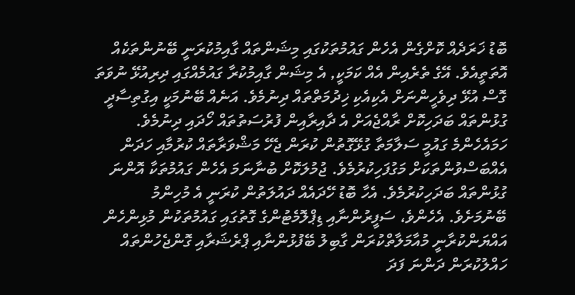ބޮޑު ޚަރަދެއް ކޮށްގެން އެހެން ގައުމުތަކުގައި މިޝަންތައް ގާއިމުކުރަނީ ބޭނުންތަކެއް އޮތަތީއެވެ. އޭގެ ތެރެއިން އެއް ކަމަކީ, އެ މިޝަން ގާއިމުކުރާ ގައުމެއްގައި ދިރިއުޅޭ ނުވަތަ ގޮސް އުޅޭ ދިވެހީންނަށް އެކިއެކި ޚިދުމަތްތައް ދިނުމެވެ. އަނެއް ބޭނުމަކީ އިގުތިސާދީ ގުޅުންތައް ބަދަހިކޮށް ރާއްޖެއަށް އެ ދާއިރާއިން ފުރުސަތުތައް ހޯދައި ދިނުމެވެ. ހަމައެހެންމެ ގައުމީ ސަލާމަތާ ގުޅޭގޮތުން ކުރަން ޖެހޭ މަޝްވަރާތައް ކުރުމާއި ހަދަން އެއްބަސްވުންތަކަށް މަގުފަހިކުރުމެވެ. ޖުމުލަކޮށް ބުނާނަމަ އެހެން ގައުމުތަކާ އޮންނަ ގުޅުންތައް ބަދަހިކުރުމެވެ. އެހާ ބޮޑު ހޭދައެއް ދައުލަތުން ކުރަނީ އެ މުހިންމު ބޭނުމަށެވެ. އެހެންވެ، ސަފީރުންނާއި ޑިޕްލޮމެޓުންގެ ގޮތުގައި ގައުމުތަކުން މުޅިންހެން އައްޔަންކުރާނީ މުއާމަލާތްކުރަން ގާބިލު ބޭފުޅުންނާއި ޕްރެޝަރާއި ގޮންޖެހުންތައް ހައްލުކުރަން ދަންނަ ފަދަ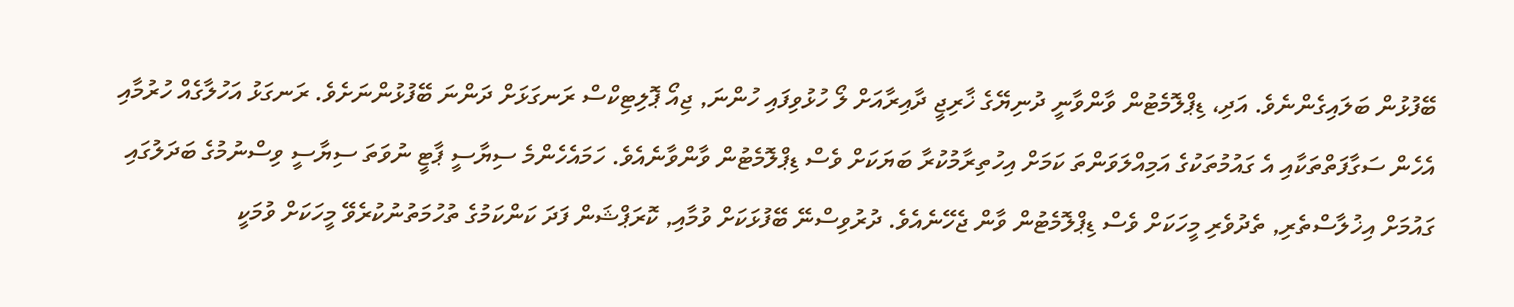ބޭފުޅުން ބަލައިގެންނެވެ. އަދި، ޑިޕްލޮމެޓުން ވާންވާނީ ދުނިޔޭގެ ޚާރިޖީ ދާއިރާއަށް ލޯ ހުޅުވިފައި ހުންނަ, ޖިއޯ ޕޮލިޓިކްސް ރަނގަޅަށް ދަންނަ ބޭފުޅުންނަށެވެ. ރަނގަޅު އަހުލާގެއް ހުރުމާއި އެހެން ސަގާފަތްތަކާއި އެ ގައުމުތަކުގެ އަމިއްލަވަންތަ ކަމަށް އިހުތިރާމުކުރާ ބަޔަކަށް ވެސް ޑިޕްލޮމެޓުން ވާންވާނެއެވެ. ހަމައެހެންމެ ސިޔާސީ ޕާޓީ ނުވަތަ ސިޔާސީ ވިސްނުމުގެ ބަދަލުގައި ގައުމަށް އިޚުލާސްތެރި, ތެދުވެރި މީހަކަށް ވެސް ޑިޕްލޮމެޓުން ވާން ޖެހޭނެއެވެ. ދުރުވިސްނޭ ބޭފުޅަކަށް ވުމާއި, ކޮރަޕްޝަން ފަދަ ކަންކަމުގެ ތުހުމަތުނުކުރެވޭ މީހަކަށް ވުމަކީ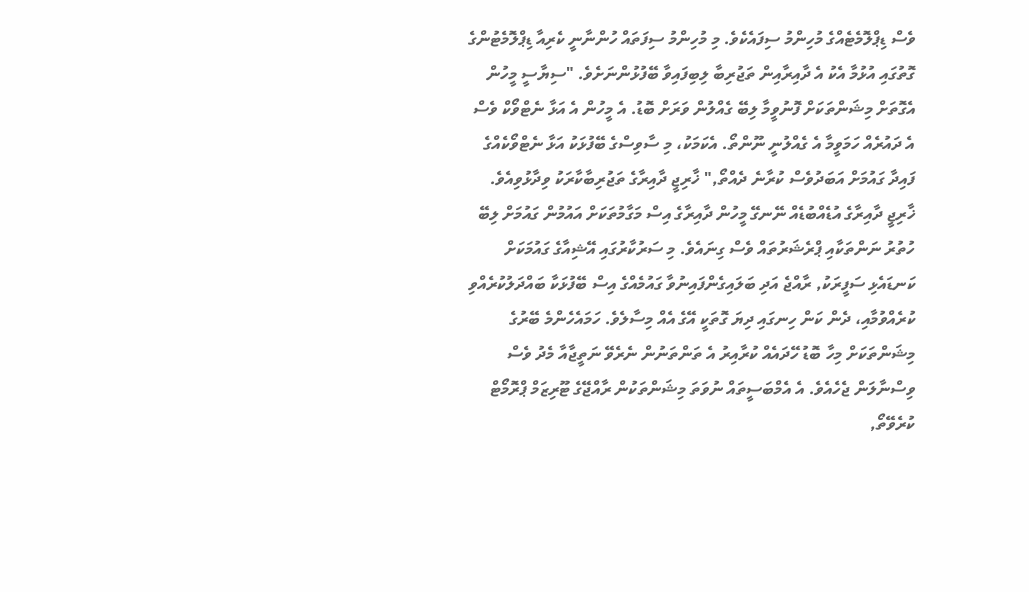ވެސް ޑިޕްލޮމެޓެއްގެ މުހިންމު ސިފައެކެވެ. މި މުހިންމު ސިފަތައް ހުންނާނީ ކެރިއާ ޑިޕްލޮމެޓުންގެ ގޮތުގައި އުޅުމާ އެކު އެ ދާއިރާއިން ތަޖުރިބާ ލިބިފައިވާ ބޭފުޅުންނަށެވެ. "ސިޔާސީ މީހުން އެގޮތަށް މިޝަންތަކަށް ފޮނުވީމާ ލިބޭ ގެއްލުން ވަރަށް ބޮޑު. އެ މީހުން އެ އަޅާ ނެޓްވޯކް ވެސް އެ ދައުރެއް ހަމަވީމާ އެ ގެއްލުނީ ނޫންތޯ. އެކަމަކު، މި ސާވިސްގެ ބޭފުޅަކު އަޅާ ނެޓްވޯކެއްގެ ފައިދާ ގައުމަށް އަބަދުވެސް ކުރާނެ ދެއްތޯ," ޚާރިޖީ ދާއިރާގެ ތަޖުރިބާކާރަކު ވިދާޅުވިއެވެ. ޚާރިޖީ ދާއިރާގެ އުޑެއްބުޑެއް ނޭނގޭ މީހުން ދާއިރާގެ އިސް މަގާމުތަކަށް އައުމުން ގައުމަށް ލިބޭ ހުތުރު ނަންތަކާއި ޕްރެޝަރުތައް ވެސް ގިނައެވެ. މި ސަރުކާރުގައި އޭޝިއާގެ ގައުމަކަށް ކަނޑައެޅި ސަފީރަކު, ރާއްޖެ އަދި ބަލައިގެންފައިނުވާ ގައުމެއްގެ އިސް ބޭފުޅަކާ ބައްދަލުކުރެއްވި ކުރެއްވުމާއި، ދެން ކަން ހިނގައި ދިޔަ ގޮތަކީ އޭގެ އެއް މިސާލެވެ. ހަމައެހެންމެ ބޭރުގެ މިޝަންތަކަށް މިހާ ބޮޑު ހޭދައެއް ކުރާއިރު އެ ތަންތަނުން ނެރެވޭ ނަތީޖާއާ މެދު ވެސް ވިސްނާލަން ޖެހެއެވެ. އެ އެމްބަސީތައް ނުވަތަ މިޝަންތަކުން ރާއްޖޭގެ ޓޫރިޒަމް ޕްރޮމޯޓް ކުރެވޭތޯ,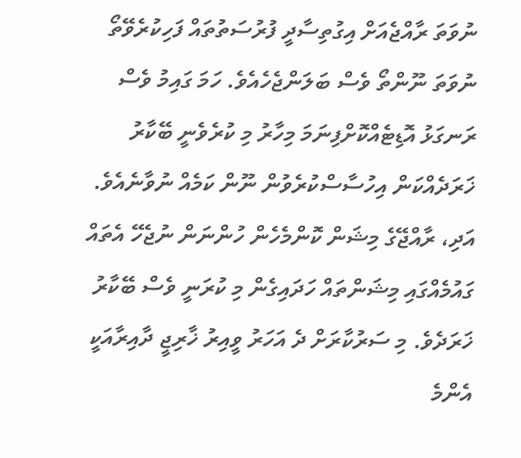ނުވަތަ ރާއްޖެއަށް އިގުތިސާދީ ފުރުސަތުތައް ފަހިކުރެވޭތޯ ނުވަތަ ނޫންތޯ ވެސް ބަލަންޖެހެއެވެ. ހަމަ ގައިމު ވެސް ރަނގަޅު އޮޑިޓެއްކޮށްފިނަމަ މިހާރު މި ކުރެވެނީ ބޭކާރު ޚަރަދެއްކަން އިހުސާސްކުރެވުން ނޫން ކަމެއް ނުވާނެއެވެ. އަދި، ރާއްޖޭގެ މިޝަން ކޮންމެހެން ހުންނަން ނުޖެހޭ އެތައް ގައުމެއްގައި މިޝަންތައް ހަދައިގެން މި ކުރަނީ ވެސް ބޭކާރު ޚަރަދެވެ. މި ސަރުކާރަށް ދެ އަހަރު ވީއިރު ޚާރިޖީ ދާއިރާއަކީ އެންމެ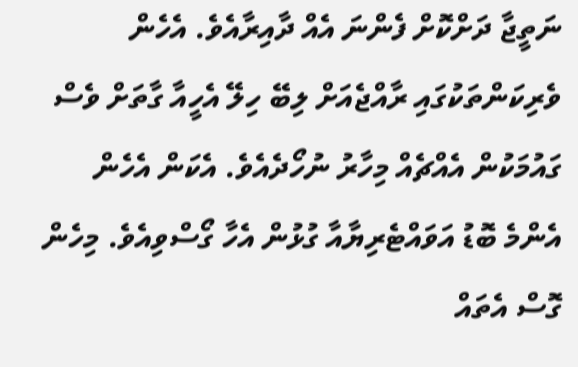ނަތީޖާ ދަށްކޮށް ފެންނަ އެއް ދާއިރާއެވެ. އެހެން ވެރިކަންތަކުގައި ރާއްޖެއަށް ލިބޭ ހިލޭ އެހީއާ ގާތަށް ވެސް ގައުމަކުން އެއްޗެއް މިހާރު ނުހޯދެއެވެ. އެކަން އެހެން އެންމެ ބޮޑު އަވައްޓެރިޔާއާ ގުޅުން އެހާ ގޯސްވިއެވެ. މިހެން ގޮސް އެތައް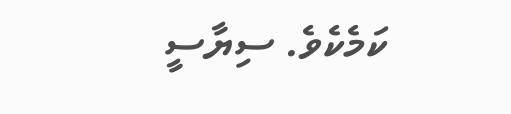ކަމެކެވެ. ސިޔާސީ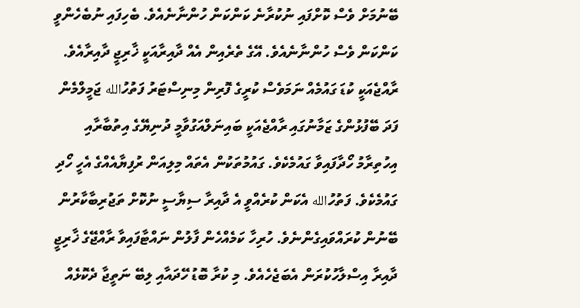ބޭނުމަށް ވެސް ކޮށްފައި ނުކުރާނެ ކަންކަން ހުންނާނެއެވެ. ބެހިފައި ނުބެހެންވީ ކަންކަން ވެސް ހުންނާނެއެވެ. އޭގެ ތެރެއިން އެއް ދާއިރާއަކީ ޚާރިޖީ ދާއިރާއެވެ. ރާއްޖެއަކީ ކުޑަ ގައުމެއް ނަމަވެސް ކުރީގެ ފޮރިން މިނިސްޓަރު ފަތުހުالله ޖަމީލްމެން ފަދަ ބޭފުޅުންގެ ޒަމާނުގައި ރާއްޖެއަކީ ބައިނަލްއަގުވާމީ ދުނިޔޭގެ އިތުބާރާއި އިހުތިރާމު ހޯދާފައިވާ ގައުމެކެވެ. ގައުމުތަކުން އެތައް މިލިއަން ރުފިޔާއެއްގެ އެހީ ހޯދި ގައުމެކެވެ. ފަތުހުالله އެކަން ކުރެއްވީ އެ ދާއިރާ ސިޔާސީ ނުކޮށް ތަޖުރިބާކާރުން ބޭނުން ކުރައްވައިގެންނެވެ. ހުރިހާ ކަމެއްހެން ފާލުން ނައްޓާފައިވާ ރާއްޖޭގެ ޚާރިޖީ ދާއިރާ އިސްލާހުކުރަން އެބަޖެހެއެވެ. މި ކުރާ ބޮޑު ހޭދައާއި ލިބޭ ނަތީޖާ ދެކޮޅެއް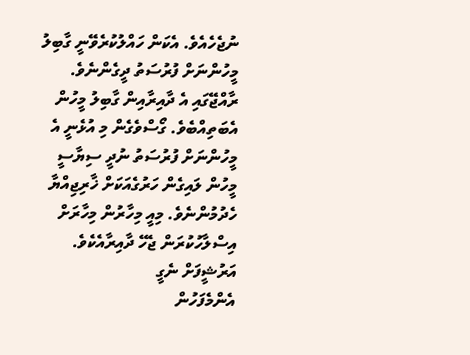ނުޖެހެއެވެ. އެކަން ހައްލުކުރެވޭނީ ގާބިލު މީހުންނަށް ފުރުސަތު ދީގެންނެވެ. ރާއްޖޭގައި އެ ދާއިރާއިން ގާބިލު މީހުން އެބަތިއްބެވެ. ގޯސްވެގެން މި އުޅެނީ އެ މީހުންނަށް ފުރުސަތު ނުދީ ސިޔާސީ މީހުން ލައިގެން ހަރުގެއަކަށް ޚާރިޖިއްޔާ ހެދުމުންނެވެ. މިއީ މިހާރުން މިހާރަށް އިސްލާހުކުރަން ޖެހޭ ދާއިރާއެކެވެ.
އަރުޝީފަށް ނެގީ
އެންމެފަހުން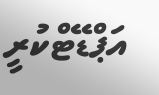އަޕްޑޭޓްކުރީ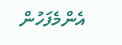އެންމެފަހުން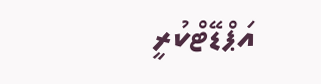އަޕްޑޭޓްކުރީ